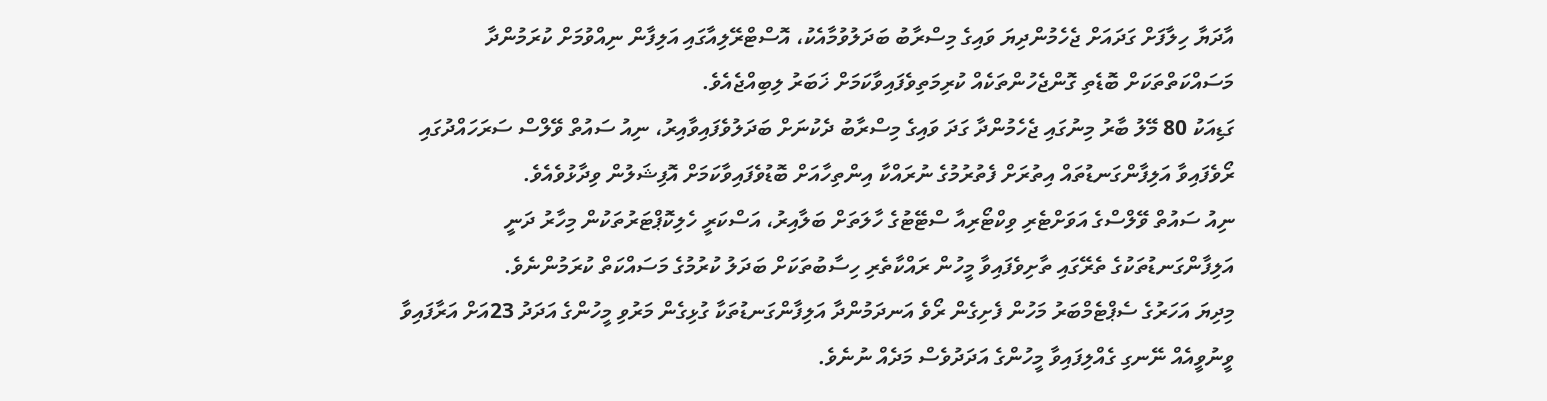އާދަޔާ ހިލާފަށް ގަދައަށް ޖެހެމުންދިޔަ ވައިގެ މިސްރާބު ބަދަލުވުމާއެކު، އޮސްޓްރޭލިއާގައި އަލިފާން ނިއްވުމަށް ކުރަމުންދާ މަސައްކަތްތަކަށް ބޮޑެތި ގޮންޖެހުންތަކެއް ކުރިމަތިވެފައިވާކަމަށް ޚަބަރު ލިބިއްޖެއެވެ.
ގަޑިއަކު 80 މޭލު ބާރު މިނުގައި ޖެހެމުންދާ ގަދަ ވައިގެ މިސްރާބު ދެކުނަށް ބަދަލުވެފައިވާއިރު، ނިއު ސައުތް ވޭލްސް ސަރަހައްދުގައި ރޯވެފައިވާ އަލިފާންގަނޑުތައް އިތުރަށް ފެތުރުމުގެ ނުރައްކާ އިންތިހާއަށް ބޮޑުވެފައިވާކަމަށް އޮފިޝަލުން ވިދާޅުވެއެވެ.
ނިއު ސައުތް ވޭލްސްގެ އަވަށްޓެރި ވިކްޓޯރިއާ ސްޓޭޓުގެ ހާލަތަށް ބަލާއިރު، އަސްކަރީ ހެލިކޮޕްޓަރުތަކުން މިހާރު ދަނީ އަލިފާންގަނޑުތަކުގެ ތެރޭގައި ތާށިވެފައިވާ މީހުން ރައްކާތެރި ހިސާބުތަކަށް ބަދަލު ކުރުމުގެ މަސައްކަތް ކުރަމުންނެވެ.
މިދިޔަ އަހަރުގެ ސެޕްޓެމްބަރު މަހުން ފެށިގެން ރޯވެ އަނދަމުންދާ އަލިފާންގަނޑުތަކާ ގުޅިގެން މަރުވި މީހުންގެ އަދަދު 23އަށް އަރާފައިވާ ވީނުވީއެއް ނޭނގި ގެއްލިފައިވާ މީހުންގެ އަދަދުވެސް މަދެއް ނުނެވެ.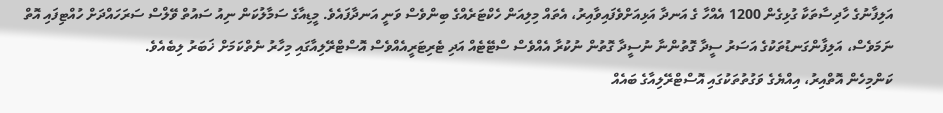އަލިފާނުގެ ހާދިސާތަކާ ގުޅިގެން 1200 އެއްހާ ގެ އަނދާ އަޅިއަށްވެފައިވާއިރު، އެތައް މިލިއަން ހެކްޓަރެއްގެ ބިންވެސް ވަނީ އަނދާފައެވެ. މީޑިއާގެ ސަމާލުކަން ނިއު ސައުތް ވޭލްސް ސަރަހައްދަށް ހުއްޓިފައި އޮތް ނަމަވެސް، އަލިފާންގަނޑުތަކުގެ އަސަރު ސީދާ ގޮތުންނާ ނުސީދާ ގޮތުން ނުކުރާ އެއްވެސް ސްޓޭޓެއް އަދި ޓެރިޓަރީއެއްވެސް އޮސްޓްރޭލިއާގައި މިހާރު ނެތްކަމަށް ޚަބަރު ލިބެއެވެ.
ކަންމިހެން އޮތްއިރު، އިއްޔެގެ ވަގުތުތަކުގައި އޮސްޓްރޭލިއާގެ ބައެއް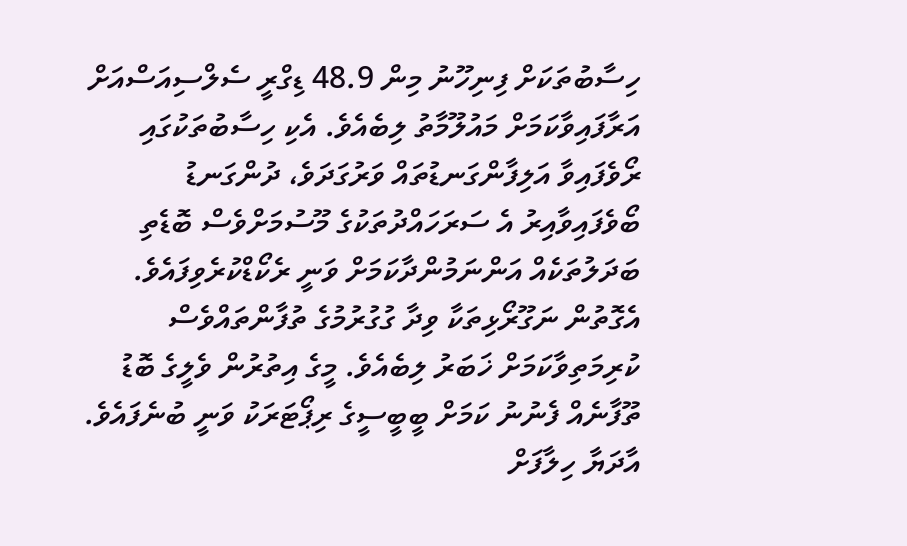ހިސާބުތަކަށް ފިނިހޫނު މިން 48.9 ޑިގްރީ ސެލްސިއަސްއަށް އަރާފައިވާކަމަށް މައުލޫމާތު ލިބެއެވެ. އެކި ހިސާބުތަކުގައި ރޯވެފައިވާ އަލިފާންގަނޑުތައް ވަރުގަދަވެ، ދުންގަނޑު ބޯވެފައިވާއިރު އެ ސަރަހައްދުތަކުގެ މޫސުމަށްވެސް ބޮޑެތި ބަދަލުތަކެއް އަންނަމުންދާކަމަށް ވަނީ ރެކޯޑްކުރެވިފައެވެ. އެގޮތުން ނަގޫރޯޅިތަކާ ވިދާ ގުގުރުމުގެ ތުފާންތައްވެސް ކުރިމަތިވާކަމަށް ޚަބަރު ލިބެއެވެ. މީގެ އިތުރުން ވެލީގެ ބޮޑު ތޫފާނެއް ފެނުނު ކަމަށް ބީބީސީގެ ރިޕޯޓަރަކު ވަނީ ބުނެފައެވެ.
އާދަޔާ ހިލާފަށް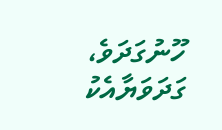ހޫނުގަދަވެ، ގަދަވަޔާއެކު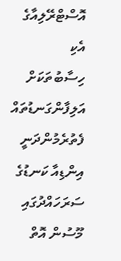އޮސްޓްރޭލިއާގެ އެކި ހިސާބުތަކަށް އަލިފާންގަނޑުތައް ފެތުރެމުންދަނީ އިންޑިއާ ކަނޑުގެ ސަރަހައްދުގައި މޫސުން އޮތް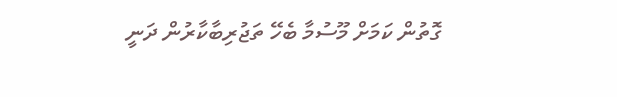ގޮތުން ކަމަށް މޫސުމާ ބެހޭ ތަޖުރިބާކާރުން ދަނީ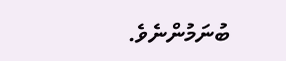ބުނަމުންނެވެ.